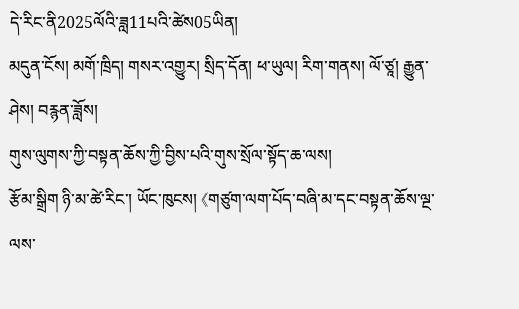དེ་རིང་ནི2025ལོའི་ཟླ11པའི་ཚེས05ཡིན།
མདུན་ངོས། མགོ་ཁྲིད། གསར་འགྱུར། སྲིད་དོན། ཕ་ཡུལ། རིག་གནས། ལོ་ཙཱ། རྒྱུན་ཤེས། བརྙན་ཟློས།
གུས་ལུགས་ཀྱི་བསྟན་ཆོས་ཀྱི་བྱིས་པའི་གུས་སྲོལ་སྟོད་ཆ་ལས།
རྩོམ་སྒྲིག ཉི་མ་ཚེ་རིང་། ཡོང་ཁུངས། 《གཙུག་ལག་པོད་བཞི་མ་དང་བསྟན་ཆོས་ལྔ་ལས་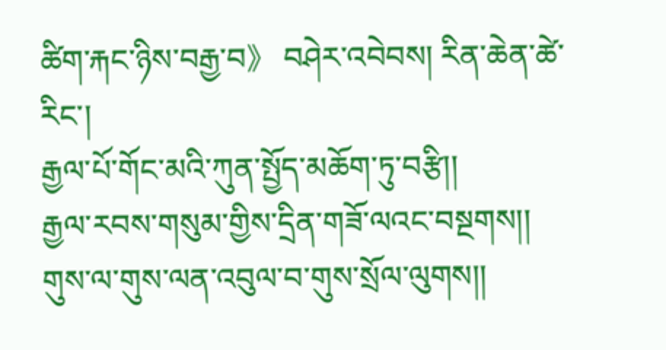ཚིག་རྐང་ཉིས་བརྒྱ་བ》 བཤེར་འབེབས། རིན་ཆེན་ཚེ་རིང་།
རྒྱལ་པོ་གོང་མའི་ཀུན་སྤྱོད་མཆོག་ཏུ་བརྩི།།
རྒྱལ་རབས་གསུམ་གྱིས་དྲིན་གཟོ་ལའང་བསྔགས།།
གུས་ལ་གུས་ལན་འབུལ་བ་གུས་སྲོལ་ལུགས།།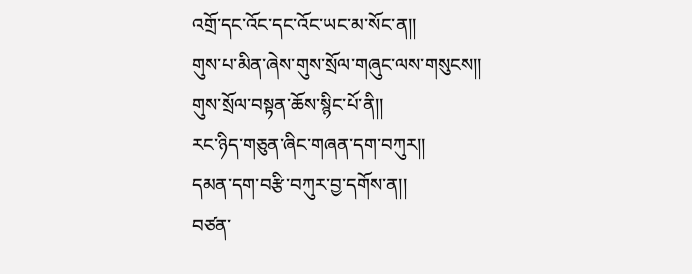འགྲོ་དང་འོང་དང་འོང་ཡང་མ་སོང་ན།།
གུས་པ་མིན་ཞེས་གུས་སྲོལ་གཞུང་ལས་གསུངས།།
གུས་སྲོལ་བསྟན་ཆོས་སྙིང་པོ་ནི།།
རང་ཉིད་གཅུན་ཞིང་གཞན་དག་བཀུར།།
དམན་དག་བརྩི་བཀུར་བྱ་དགོས་ན།།
བཙན་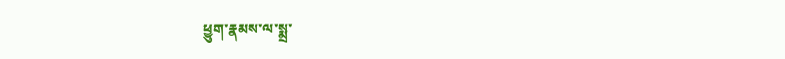ཕྱུག་རྣམས་ལ་སྨྲ་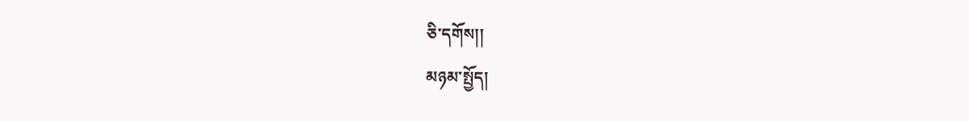ཅི་དགོས།།
མཉམ་སྤྱོད།